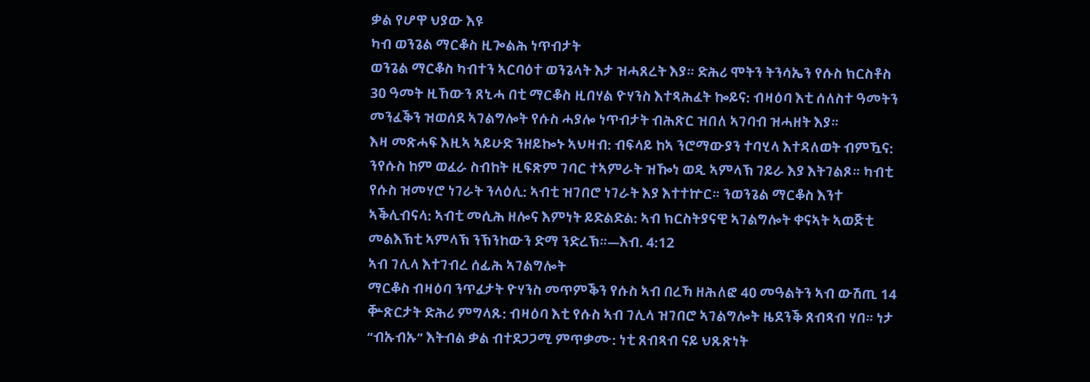ቃል የሆዋ ህያው እዩ
ካብ ወንጌል ማርቆስ ዚጐልሕ ነጥብታት
ወንጌል ማርቆስ ካብተን ኣርባዕተ ወንጌላት እታ ዝሓጸረት እያ። ድሕሪ ሞትን ትንሳኤን የሱስ ክርስቶስ 30 ዓመት ዚኸውን ጸኒሓ በቲ ማርቆስ ዚበሃል ዮሃንስ እተጻሕፈት ኰይና: ብዛዕባ እቲ ሰለስተ ዓመትን መንፈቕን ዝወሰደ ኣገልግሎት የሱስ ሓያሎ ነጥብታት ብሕጽር ዝበለ ኣገባብ ዝሓዘት እያ።
እዛ መጽሓፍ እዚኣ ኣይሁድ ንዘይኰኑ ኣህዛብ: ብፍላይ ከኣ ንሮማውያን ተባሂላ እተዳለወት ብምዃና: ንየሱስ ከም ወፈራ ስብከት ዚፍጽም ገባር ተኣምራት ዝዀነ ወዲ ኣምላኽ ገይራ እያ እትገልጾ። ካብቲ የሱስ ዝመሃሮ ነገራት ንላዕሊ: ኣብቲ ዝገበሮ ነገራት እያ እተተኵር። ንወንጌል ማርቆስ እንተ ኣቕሊብናላ: ኣብቲ መሲሕ ዘሎና እምነት ይድልድል: ኣብ ክርስትያናዊ ኣገልግሎት ቀናኣት ኣወጅቲ መልእኽቲ ኣምላኽ ንኽንከውን ድማ ንድረኽ።—እብ. 4:12
ኣብ ገሊላ እተገብረ ሰፊሕ ኣገልግሎት
ማርቆስ ብዛዕባ ንጥፈታት ዮሃንስ መጥምቕን የሱስ ኣብ በረኻ ዘሕለፎ 40 መዓልትን ኣብ ውሽጢ 14 ቝጽርታት ድሕሪ ምግላጹ: ብዛዕባ እቲ የሱስ ኣብ ገሊላ ዝገበሮ ኣገልግሎት ዜደንቕ ጸብጻብ ሃበ። ነታ “ብኡብኡ” እትብል ቃል ብተደጋጋሚ ምጥቃሙ: ነቲ ጸብጻብ ናይ ህጹጽነት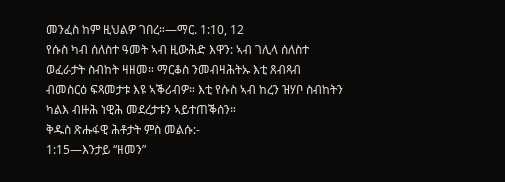መንፈስ ከም ዚህልዎ ገበረ።—ማር. 1:10, 12
የሱስ ካብ ሰለስተ ዓመት ኣብ ዚውሕድ እዋን: ኣብ ገሊላ ሰለስተ ወፈራታት ስብከት ዛዘመ። ማርቆስ ንመብዛሕትኡ እቲ ጸብጻብ ብመስርዕ ፍጻመታቱ እዩ ኣቕሪብዎ። እቲ የሱስ ኣብ ከረን ዝሃቦ ስብከትን ካልእ ብዙሕ ነዊሕ መደረታቱን ኣይተጠቕሰን።
ቅዱስ ጽሑፋዊ ሕቶታት ምስ መልሱ:-
1:15—እንታይ “ዘመን”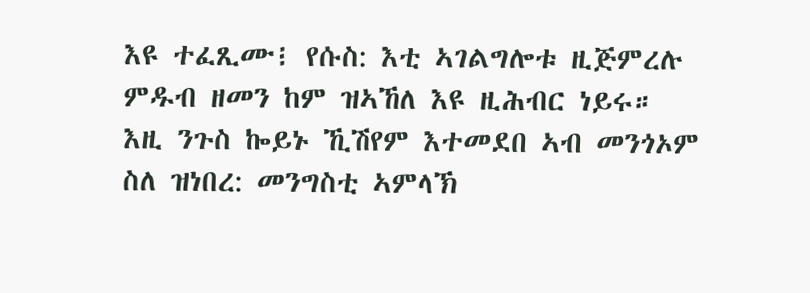እዩ ተፈጺሙ፧ የሱስ: እቲ ኣገልግሎቱ ዚጅምረሉ ምዱብ ዘመን ከም ዝኣኸለ እዩ ዚሕብር ነይሩ። እዚ ንጉስ ኰይኑ ኺሽየም እተመደበ ኣብ መንጎኦም ስለ ዝነበረ: መንግስቲ ኣምላኽ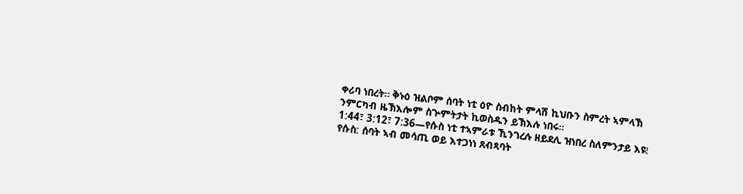ቀሪባ ነበረት። ቅኑዕ ዝልቦም ሰባት ነቲ ዕዮ ስብከት ምላሽ ኪህቡን ስምረት ኣምላኽ ንምርካብ ዜኽእሎም ስጕምትታት ኪወስዱን ይኽእሉ ነበሩ።
1:44፣ 3:12፣ 7:36—የሱስ ነቲ ተኣምራቱ ኺንገረሉ ዘይደሊ ዝነበረ ስለምንታይ እዩ፧ የሱስ: ሰባት ኣብ መሳጢ ወይ እተጋነነ ጸብጻባት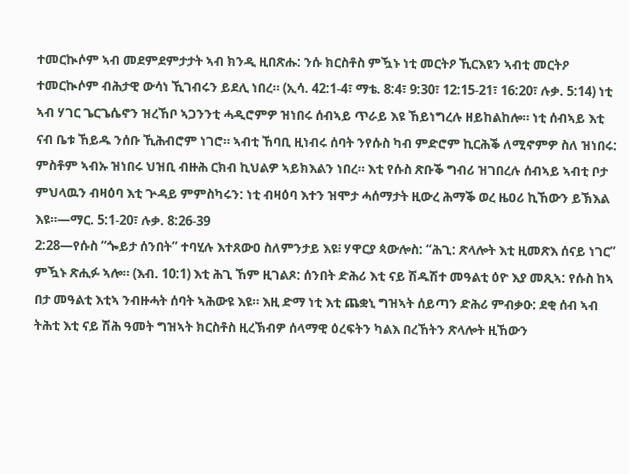ተመርኲሶም ኣብ መደምደምታታት ኣብ ክንዲ ዚበጽሑ: ንሱ ክርስቶስ ምዃኑ ነቲ መርትዖ ኺርእዩን ኣብቲ መርትዖ ተመርኲሶም ብሕታዊ ውሳነ ኺገብሩን ይደሊ ነበረ። (ኢሳ. 42:1-4፣ ማቴ. 8:4፣ 9:30፣ 12:15-21፣ 16:20፣ ሉቃ. 5:14) ነቲ ኣብ ሃገር ጌርጌሴኖን ዝረኸቦ ኣጋንንቲ ሓዲሮምዎ ዝነበሩ ሰብኣይ ጥራይ እዩ ኸይነግረሉ ዘይከልከሎ። ነቲ ሰብኣይ እቲ ናብ ቤቱ ኸይዱ ንሰቡ ኺሕብሮም ነገሮ። ኣብቲ ኸባቢ ዚነብሩ ሰባት ንየሱስ ካብ ምድሮም ኪርሕቕ ለሚኖምዎ ስለ ዝነበሩ: ምስቶም ኣብኡ ዝነበሩ ህዝቢ ብዙሕ ርክብ ኪህልዎ ኣይክእልን ነበረ። እቲ የሱስ ጽቡቕ ግብሪ ዝገበረሉ ሰብኣይ ኣብቲ ቦታ ምህላዉን ብዛዕባ እቲ ጕዳይ ምምስካሩን: ነቲ ብዛዕባ እተን ዝሞታ ሓሰማታት ዚውረ ሕማቕ ወረ ዜዐሪ ኪኸውን ይኽእል እዩ።—ማር. 5:1-20፣ ሉቃ. 8:26-39
2:28—የሱስ “ጐይታ ሰንበት” ተባሂሉ እተጸውዐ ስለምንታይ እዩ፧ ሃዋርያ ጳውሎስ: “ሕጊ: ጽላሎት እቲ ዚመጽእ ሰናይ ነገር” ምዃኑ ጽሒፉ ኣሎ። (እብ. 10:1) እቲ ሕጊ ኸም ዚገልጾ: ሰንበት ድሕሪ እቲ ናይ ሽዱሽተ መዓልቲ ዕዮ እያ መጺኣ: የሱስ ከኣ በታ መዓልቲ እቲኣ ንብዙሓት ሰባት ኣሕውዩ እዩ። እዚ ድማ ነቲ እቲ ጨቋኒ ግዝኣት ሰይጣን ድሕሪ ምብቃዑ: ደቂ ሰብ ኣብ ትሕቲ እቲ ናይ ሽሕ ዓመት ግዝኣት ክርስቶስ ዚረኽብዎ ሰላማዊ ዕረፍትን ካልእ በረኸትን ጽላሎት ዚኸውን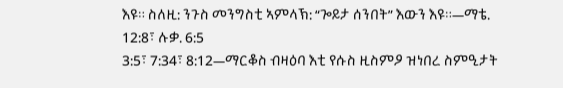እዩ። ስለዚ: ንጉስ መንግስቲ ኣምላኽ: “ጐይታ ሰንበት” እውን እዩ።—ማቴ. 12:8፣ ሉቃ. 6:5
3:5፣ 7:34፣ 8:12—ማርቆስ ብዛዕባ እቲ የሱስ ዚስምዖ ዝነበረ ስምዒታት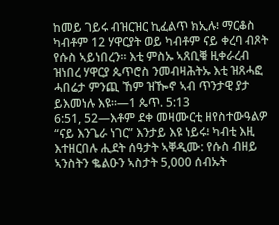ከመይ ገይሩ ብዝርዝር ኪፈልጥ ክኢሉ፧ ማርቆስ ካብቶም 12 ሃዋርያት ወይ ካብቶም ናይ ቀረባ ብጾት የሱስ ኣይነበረን። እቲ ምስኡ ኣጸቢቑ ዚቀራረብ ዝነበረ ሃዋርያ ጴጥሮስ ንመብዛሕትኡ እቲ ዝጸሓፎ ሓበሬታ ምንጪ ኸም ዝዀኖ ኣብ ጥንታዊ ያታ ይእመነሉ እዩ።—1 ጴጥ. 5:13
6:51, 52—እቶም ደቀ መዛሙርቲ ዘየስተውዓልዎ “ናይ እንጌራ ነገር” እንታይ እዩ ነይሩ፧ ካብቲ እዚ እተዘርበሉ ሒደት ሰዓታት ኣቐዲሙ: የሱስ ብዘይ ኣንስትን ቈልዑን ኣስታት 5,000 ሰብኡት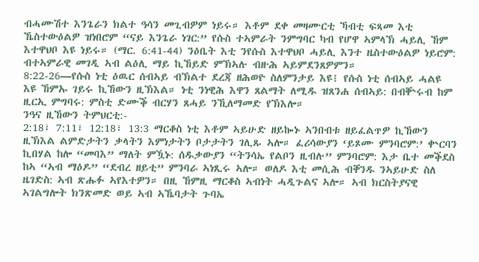ብሓሙሽተ እንጌራን ክልተ ዓሳን መጊብዎም ነይሩ። እቶም ደቀ መዛሙርቲ ኻብቲ ፍጻመ እቲ ኼስተውዕልዎ ዝነበሮም “ናይ እንጌራ ነገር:” የሱስ ተኣምራት ንምግባር ካብ የሆዋ ኣምላኽ ሓይሊ ኸም እተዋህቦ እዩ ነይሩ። (ማር. 6:41-44) ንዕቤት እቲ ንየሱስ እተዋህቦ ሓይሊ እንተ ዜስተውዕልዎ ነይሮም: ብተኣምራዊ መገዲ ኣብ ልዕሊ ማይ ኪኸይድ ምኽኣሉ ብዙሕ ኣይምደንጸዎምን።
8:22-26—የሱስ ነቲ ዕዉር ሰብኣይ ብኽልተ ደረጃ ዘሕወዮ ስለምንታይ እዩ፧ የሱስ ነቲ ሰብኣይ ሓልዩ እዩ ኸምኡ ገይሩ ኪኸውን ዚኽእል። ነቲ ንነዊሕ እዋን ጸልማት ለሚዱ ዝጸንሐ ሰብኣይ: በብቝሩብ ከም ዚርኢ ምግባሩ: ምስቲ ድሙቕ ብርሃን ጸሓይ ንኺለማመድ የኽእሎ።
ንዓና ዚኸውን ትምህርቲ:-
2:18፣ 7:11፣ 12:18፣ 13:3 ማርቆስ ነቲ እቶም ኣይሁድ ዘይኰኑ ኣንበብቱ ዘይፈልጥዎ ኪኸውን ዚኽእል ልምድታትን ቃላትን እምነታትን ቦታታትን ገሊጹ ኣሎ። ፈሪሳውያን ‘ይጾሙ ምንባሮም:’ ቍርባን ኪበሃል ከሎ “መባእ” ማለት ምዃኑ: ሰዱቃውያን “ትንሳኤ የልቦን ዚብሉ” ምንባሮም: እታ ቤተ መቕደስ ከኣ “ኣብ ማዕዶ” “ደብረ ዘይቲ” ምንባራ ኣነጺሩ ኣሎ። ወለዶ እቲ መሲሕ ብቐንዱ ንኣይሁድ ስለ ዜገድስ: ኣብ ጽሑፉ ኣየእተዎን። በዚ ኸምዚ ማርቆስ ኣብነት ሓዲጉልና ኣሎ። ኣብ ክርስትያናዊ ኣገልግሎት ክንጽመድ ወይ ኣብ ኣኼባታት ጉባኤ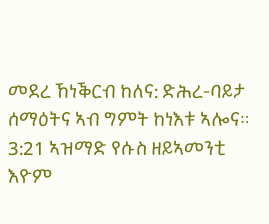መደረ ኸነቕርብ ከለና: ድሕረ-ባይታ ሰማዕትና ኣብ ግምት ከነእቱ ኣሎና።
3:21 ኣዝማድ የሱስ ዘይኣመንቲ እዮም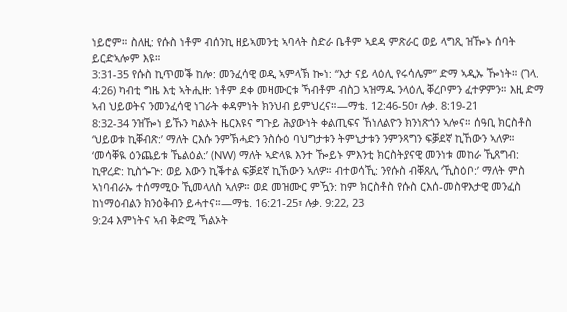ነይሮም። ስለዚ: የሱስ ነቶም ብሰንኪ ዘይኣመንቲ ኣባላት ስድራ ቤቶም ኣደዳ ምጽራር ወይ ላግጺ ዝዀኑ ሰባት ይርድኣሎም እዩ።
3:31-35 የሱስ ኪጥመቕ ከሎ: መንፈሳዊ ወዲ ኣምላኽ ኰነ: “እታ ናይ ላዕሊ የሩሳሌም” ድማ ኣዲኡ ዀነት። (ገላ. 4:26) ካብቲ ግዜ እቲ ኣትሒዙ: ነቶም ደቀ መዛሙርቱ ኻብቶም ብስጋ ኣዝማዱ ንላዕሊ ቐረቦምን ፈተዎምን። እዚ ድማ ኣብ ህይወትና ንመንፈሳዊ ነገራት ቀዳምነት ክንህብ ይምህረና።—ማቴ. 12:46-50፣ ሉቃ. 8:19-21
8:32-34 ንዝዀነ ይኹን ካልኦት ዜርእዩና ግጉይ ሕያውነት ቀልጢፍና ኸነለልዮን ክንነጽጎን ኣሎና። ሰዓቢ ክርስቶስ ‘ህይወቱ ኪቐብጽ:’ ማለት ርእሱ ንምኽሓድን ንስሱዕ ባህግታቱን ትምኒታቱን ንምንጻግን ፍቓደኛ ኪኸውን ኣለዎ። ‘መሳቐዪ ዕንጨይቱ ኼልዕል:’ (NW) ማለት ኣድላዪ እንተ ዀይኑ ምእንቲ ክርስትያናዊ መንነቱ መከራ ኺጸግብ: ኪዋረድ: ኪስጐጕ: ወይ እውን ኪቕተል ፍቓደኛ ኪኸውን ኣለዎ። ብተወሳኺ: ንየሱስ ብቐጸሊ ‘ኺስዕቦ:’ ማለት ምስ ኣነባብራኡ ተሰማሚዑ ኺመላለስ ኣለዎ። ወደ መዝሙር ምዃን: ከም ክርስቶስ የሱስ ርእሰ-መስዋእታዊ መንፈስ ከነማዕብልን ክንዕቅብን ይሓተና።—ማቴ. 16:21-25፣ ሉቃ. 9:22, 23
9:24 እምነትና ኣብ ቅድሚ ኻልኦት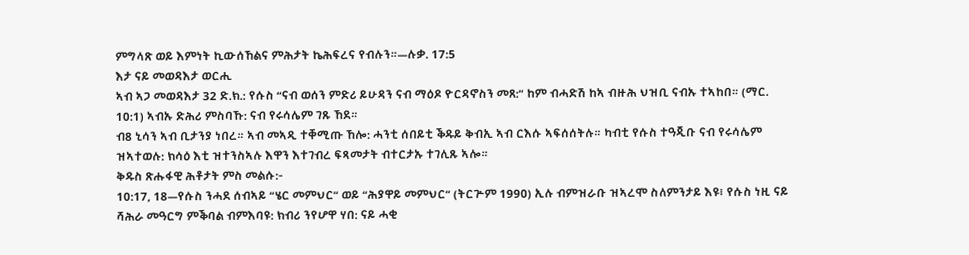ምግላጽ ወይ እምነት ኪውሰኸልና ምሕታት ኬሕፍረና የብሉን።—ሉቃ. 17:5
እታ ናይ መወዳእታ ወርሒ
ኣብ ኣጋ መወዳእታ 32 ድ.ክ.: የሱስ “ናብ ወሰን ምድሪ ይሁዳን ናብ ማዕዶ ዮርዳኖስን መጸ:” ከም ብሓድሽ ከኣ ብዙሕ ህዝቢ ናብኡ ተኣከበ። (ማር. 10:1) ኣብኡ ድሕሪ ምስባኹ: ናብ የሩሳሌም ገጹ ኸደ።
ብ8 ኒሳን ኣብ ቢታንያ ነበረ። ኣብ መኣዲ ተቐሚጡ ኸሎ: ሓንቲ ሰበይቲ ቕዱይ ቅብኢ ኣብ ርእሱ ኣፍሰሰትሉ። ካብቲ የሱስ ተዓጂቡ ናብ የሩሳሌም ዝኣተወሉ: ክሳዕ እቲ ዝተንስኣሉ እዋን እተገብረ ፍጻመታት ብተርታኡ ተገሊጹ ኣሎ።
ቅዱስ ጽሑፋዊ ሕቶታት ምስ መልሱ:-
10:17, 18—የሱስ ንሓደ ሰብኣይ “ሄር መምህር” ወይ “ሕያዋይ መምህር” (ትርጕም 1990) ኢሉ ብምዝራቡ ዝኣረሞ ስለምንታይ እዩ፧ የሱስ ነዚ ናይ ሻሕራ መዓርግ ምቕባል ብምእባዩ: ክብሪ ንየሆዋ ሃበ: ናይ ሓቂ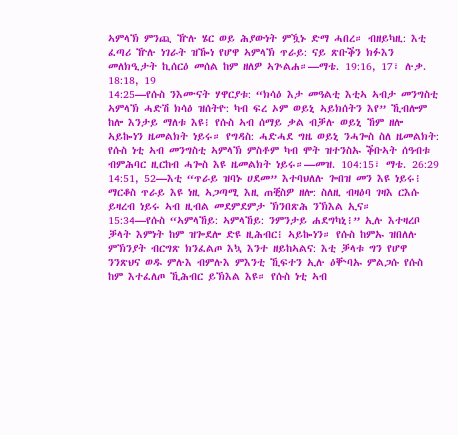ኣምላኽ ምንጪ ዅሉ ሄር ወይ ሕያውነት ምዃኑ ድማ ሓበረ። ብዘይካዚ: እቲ ፈጣሪ ዅሉ ነገራት ዝዀነ የሆዋ ኣምላኽ ጥራይ: ናይ ጽቡቕን ክፉእን መለክዒታት ኪሰርዕ መሰል ከም ዘለዎ ኣጕልሐ።—ማቴ. 19:16, 17፣ ሉቃ. 18:18, 19
14:25—የሱስ ንእሙናት ሃዋርያቱ: “ክሳዕ እታ መዓልቲ እቲኣ ኣብታ መንግስቲ ኣምላኽ ሓድሽ ክሳዕ ዝሰትዮ: ካብ ፍረ ኦም ወይኒ ኣይክሰትን እየ” ኺብሎም ከሎ እንታይ ማለቱ እዩ፧ የሱስ ኣብ ሰማይ ቃል ብቓሉ ወይኒ ኸም ዘሎ ኣይኰነን ዜመልክት ነይሩ። የግዳስ: ሓድሓደ ግዜ ወይኒ ንሓጐስ ስለ ዜመልክት: የሱስ ነቲ ኣብ መንግስቲ ኣምላኽ ምስቶም ካብ ሞት ዝተንስኡ ቕቡኣት ሰዓብቱ ብምሕባር ዚርከብ ሓጐስ እዩ ዜመልክት ነይሩ።—መዝ. 104:15፣ ማቴ. 26:29
14:51, 52—እቲ “ጥራይ ዝባኑ ሀደመ” እተባህለሉ ጐበዝ መን እዩ ነይሩ፧ ማርቆስ ጥራይ እዩ ነዚ ኣጋጣሚ እዚ ጠቒስዎ ዘሎ: ስለዚ ብዛዕባ ገዛእ ርእሱ ይዛረብ ነይሩ ኣብ ዚብል መደምደምታ ኽንበጽሕ ንኽእል ኢና።
15:34—የሱስ “ኣምላኸይ: ኣምላኸይ: ንምንታይ ሐደግካኒ፧” ኢሉ እተዛረቦ ቓላት እምነት ከም ዝጐደሎ ድዩ ዚሕብር፧ ኣይኰነን። የሱስ ከምኡ ዝበለሉ ምኽንያት ብርግጽ ክንፈልጦ እኳ እንተ ዘይከኣልና: እቲ ቓላቱ ግን የሆዋ ንንጽህና ወዱ ምሉእ ብምሉእ ምእንቲ ኺፍተን ኢሉ ዕቝባኡ ምልጋሱ የሱስ ከም እተፈለጦ ኺሕብር ይኽእል እዩ። የሱስ ነቲ ኣብ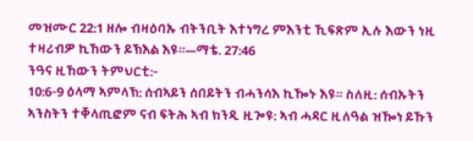መዝሙር 22:1 ዘሎ ብዛዕባኡ ብትንቢት እተነግረ ምእንቲ ኺፍጽም ኢሉ እውን ነዚ ተዛሪብዎ ኪኸውን ይኽእል እዩ።—ማቴ. 27:46
ንዓና ዚኸውን ትምህርቲ:-
10:6-9 ዕላማ ኣምላኽ: ሰብኣይን ሰበይትን ብሓንሳእ ኪዀኑ እዩ። ስለዚ: ሰብኡትን ኣንስትን ተቐላጢፎም ናብ ፍትሕ ኣብ ክንዲ ዚጐዩ: ኣብ ሓዳር ዚለዓል ዝዀነ ይኹን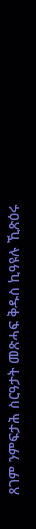ጸገም ንምፍታሕ ስርዓታት መጽሓፍ ቅዱስ ኪዓዩሉ ኺጽዕሩ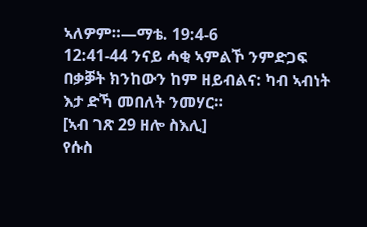ኣለዎም።—ማቴ. 19:4-6
12:41-44 ንናይ ሓቂ ኣምልኾ ንምድጋፍ በቃቓት ክንከውን ከም ዘይብልና: ካብ ኣብነት እታ ድኻ መበለት ንመሃር።
[ኣብ ገጽ 29 ዘሎ ስእሊ]
የሱስ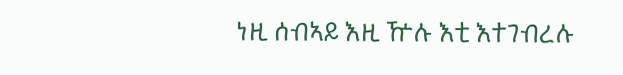ነዚ ሰብኣይ እዚ ዅሉ እቲ እተገብረሉ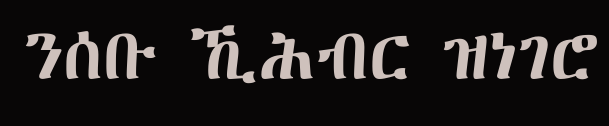ንሰቡ ኺሕብር ዝነገሮ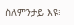ስለምንታይ እዩ፧